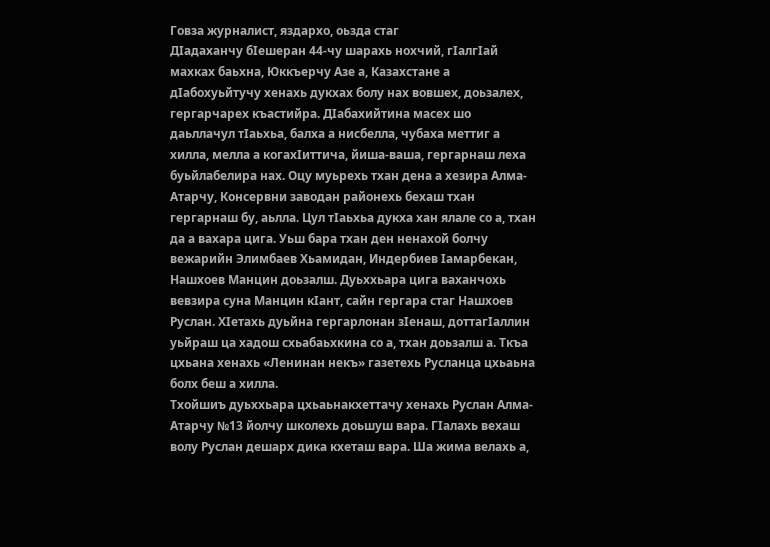Говза журналист, яздархо, оьзда стаг
ДIадаханчу бIешеран 44-чу шарахь нохчий, гIалгIай махках баьхна, Юккъерчу Азе а, Казахстане а дIабохуьйтучу хенахь дукхах болу нах вовшех, доьзалех, гергарчарех къастийра. ДIабахийтина масех шо даьллачул тIаьхьа, балха а нисбелла, чубаха меттиг а хилла, мелла а когахIиттича, йиша-ваша, гергарнаш леха буьйлабелира нах. Оцу муьрехь тхан дена а хезира Алма-Атарчу, Консервни заводан районехь бехаш тхан гергарнаш бу, аьлла. Цул тIаьхьа дукха хан ялале со а, тхан да а вахара цига. Уьш бара тхан ден ненахой болчу вежарийн Элимбаев Хьамидан, Индербиев Iамарбекан, Нашхоев Манцин доьзалш. Дуьххьара цига ваханчохь вевзира суна Манцин кIант, сайн гергара стаг Нашхоев Руслан. ХIетахь дуьйна гергарлонан зIенаш, доттагIаллин уьйраш ца хадош схьабаьхкина со а, тхан доьзалш а. Ткъа цхьана хенахь «Ленинан некъ» газетехь Русланца цхьаьна болх беш а хилла.
Тхойшиъ дуьххьара цхьаьнакхеттачу хенахь Руслан Алма-Атарчу №13 йолчу школехь доьшуш вара. ГIалахь вехаш волу Руслан дешарх дика кхеташ вара. Ша жима велахь а,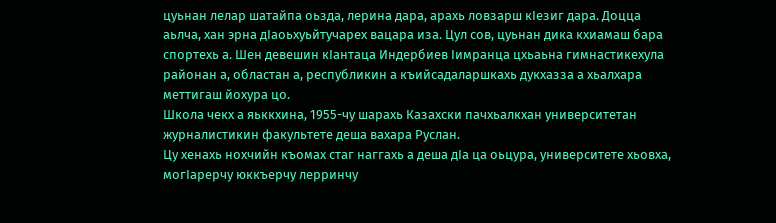цуьнан лелар шатайпа оьзда, лерина дара, арахь ловзарш кIезиг дара. Доцца аьлча, хан эрна дIаоьхуьйтучарех вацара иза. Цул сов, цуьнан дика кхиамаш бара спортехь а. Шен девешин кIантаца Индербиев Iимранца цхьаьна гимнастикехула районан а, областан а, республикин а къийсадаларшкахь дукхазза а хьалхара меттигаш йохура цо.
Школа чекх а яьккхина, 1955-чу шарахь Казахски пачхьалкхан университетан журналистикин факультете деша вахара Руслан.
Цу хенахь нохчийн къомах стаг наггахь а деша дIа ца оьцура, университете хьовха, могIарерчу юккъерчу лерринчу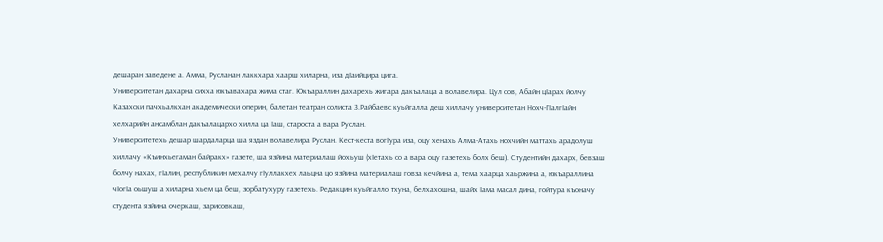дешаран заведене а. Амма, Русланан лаккхара хаарш хиларна, иза дIаийцира цига.
Университетан дахарна сихха юкъавахара жима стаг. Юкъараллин дахарехь жигара дакъалаца а волавелира. Цул сов, Абайн цIарах йолчу Казахски пачхьалкхан академически оперин, балетан театран солиста З.Райбаевс куьйгалла деш хиллачу университетан Нохч-ГIалгIайн хелхарийн ансамблан дакъалацархо хилла ца Iаш, староста а вара Руслан.
Университетехь дешар шардаларца ша яздан волавелира Руслан. Кест-кеста вогIура иза, оцу хенахь Алма-Атахь нохчийн маттахь арадолуш хиллачу «Къинхьегаман байракх» газете, ша язйина материалаш йохьуш (хIетахь со а вара оцу газетехь болх беш). Студентийн дахарх, бевзаш болчу нахах, гIалин, республикин мехалчу гIуллакхех лаьцна цо язйина материалаш говза кечйина а, тема хаарца хаьржина а, юкъараллина чIогIа оьшуш а хиларна хьем ца беш, зорбатухуру газетехь. Редакцин куьйгалло тхуна, белхахошна, шайх Iама масал дина, гойтура къоначу студента язйина очеркаш, зарисовкаш,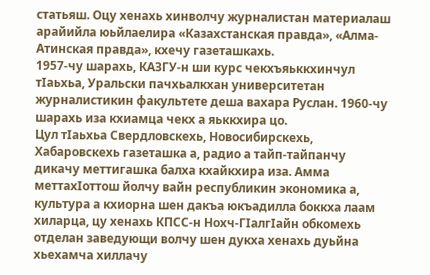статьяш. Оцу хенахь хинволчу журналистан материалаш арайийла юьйлаелира «Казахстанская правда», «Алма-Атинская правда», кхечу газеташкахь.
1957-чу шарахь, КАЗГУ-н ши курс чекхъяьккхинчул тIаьхьа, Уральски пачхьалкхан университетан журналистикин факультете деша вахара Руслан. 1960-чу шарахь иза кхиамца чекх а яьккхира цо.
Цул тIаьхьа Свердловскехь, Новосибирскехь, Хабаровскехь газеташка а, радио а тайп-тайпанчу дикачу меттигашка балха кхайкхира иза. Амма меттахIоттош йолчу вайн республикин экономика а, культура а кхиорна шен дакъа юкъадилла боккха лаам хиларца, цу хенахь КПСС-н Нохч-ГIалгIайн обкомехь отделан заведующи волчу шен дукха хенахь дуьйна хьехамча хиллачу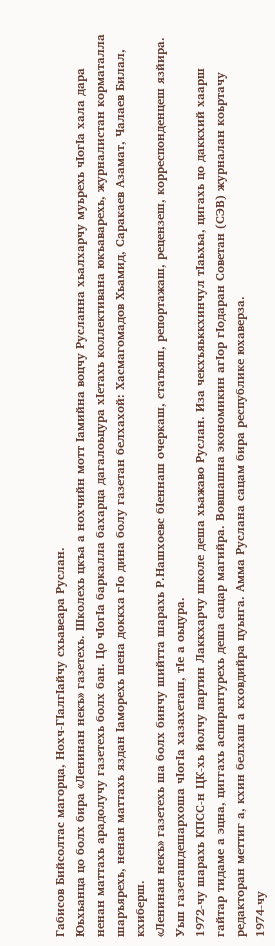Габисов Бийсолтас магорца, Нохч-ГIалгIайчу схьавеара Руслан.
Юьхьанца цо болх бира «Ленинан некъ» газетехь. Школехь цкъа а нохчийн мотт Iамийна воцчу Русланна хьалхарчу муьрехь чIогIа хала дара ненан маттахь арадолучу газетехь болх бан. Цо чIогIа баркалла бахарца дагалоьцура хIетахь коллективана юкъаварехь, журналистан корматалла шаръярехь, ненан маттахь яздан Iаморехь шена доккха гIо дина болу газетан белхахой: Хасмагомадов Хьамид, Саракаев Азамат, Чалаев Билал, кхиберш.
«Ленинан некъ» газетехь ша болх бинчу шийтта шарахь Р.Нашхоевс бIеннаш очеркаш, статьяш, репортажаш, рецензеш, корреспонденцеш язйира. Уьш газеташдешархоша чIогIа хазахеташ, тIе а оьцура.
1972-чу шарахь КПСС-н ЦК-хь йолчу партин Лаккхарчу школе деша хьажаво Руслан. Иза чекхъяьккхинчул тIаьхьа, цигахь цо даккхий хаарш гайтар тидаме а эцна, циггахь аспирантурехь деша сацар магийра. Вовшашна экономикин агIор гIодаран Советан (СЭВ) журналан коьртачу редакторан меттиг а, кхин белхаш а кховдийра цуьнга. Амма Руслана сацам бира республике юхаверза.
1974-чу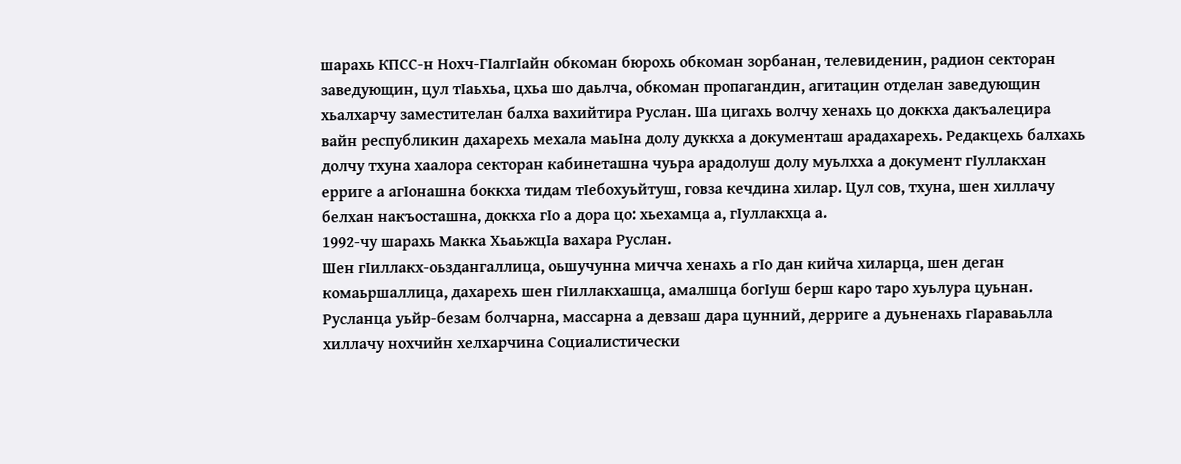шарахь КПСС-н Нохч-ГIалгIайн обкоман бюрохь обкоман зорбанан, телевиденин, радион секторан заведующин, цул тIаьхьа, цхьа шо даьлча, обкоман пропагандин, агитацин отделан заведующин хьалхарчу заместителан балха вахийтира Руслан. Ша цигахь волчу хенахь цо доккха дакъалецира вайн республикин дахарехь мехала маьIна долу дуккха а документаш арадахарехь. Редакцехь балхахь долчу тхуна хаалора секторан кабинеташна чуьра арадолуш долу муьлхха а документ гIуллакхан ерриге а агIонашна боккха тидам тIебохуьйтуш, говза кечдина хилар. Цул сов, тхуна, шен хиллачу белхан накъосташна, доккха гIо а дора цо: хьехамца а, гIуллакхца а.
1992-чу шарахь Макка ХьаьжцIа вахара Руслан.
Шен гIиллакх-оьздангаллица, оьшучунна мичча хенахь а гIо дан кийча хиларца, шен деган комаьршаллица, дахарехь шен гIиллакхашца, амалшца богIуш берш каро таро хуьлура цуьнан. Русланца уьйр-безам болчарна, массарна а девзаш дара цунний, дерриге а дуьненахь гIараваьлла хиллачу нохчийн хелхарчина Социалистически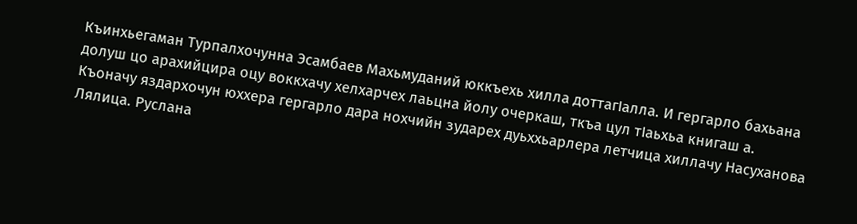Къинхьегаман Турпалхочунна Эсамбаев Махьмуданий юккъехь хилла доттагIалла. И гергарло бахьана долуш цо арахийцира оцу воккхачу хелхарчех лаьцна йолу очеркаш, ткъа цул тIаьхьа книгаш а.
Къоначу яздархочун юххера гергарло дара нохчийн зударех дуьххьарлера летчица хиллачу Насуханова Лялица. Руслана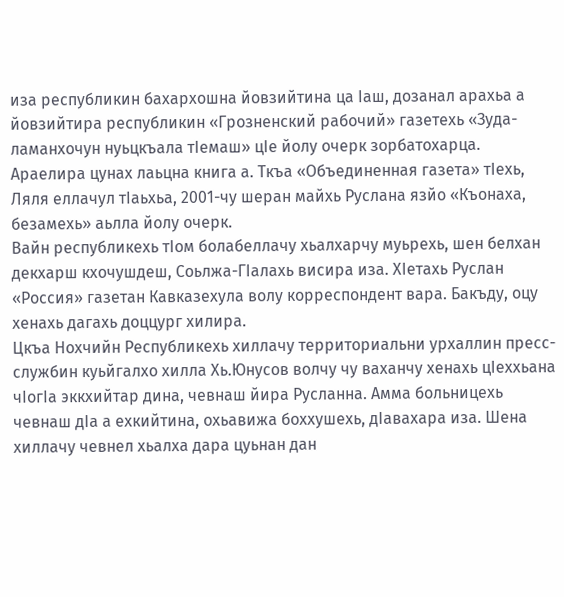иза республикин бахархошна йовзийтина ца Iаш, дозанал арахьа а йовзийтира республикин «Грозненский рабочий» газетехь «Зуда-ламанхочун нуьцкъала тIемаш» цIе йолу очерк зорбатохарца. Араелира цунах лаьцна книга а. Ткъа «Объединенная газета» тIехь, Ляля еллачул тIаьхьа, 2001-чу шеран майхь Руслана язйо «Къонаха, безамехь» аьлла йолу очерк.
Вайн республикехь тIом болабеллачу хьалхарчу муьрехь, шен белхан декхарш кхочушдеш, Соьлжа-ГIалахь висира иза. ХIетахь Руслан «Россия» газетан Кавказехула волу корреспондент вара. Бакъду, оцу хенахь дагахь доццург хилира.
Цкъа Нохчийн Республикехь хиллачу территориальни урхаллин пресс-службин куьйгалхо хилла Хь.Юнусов волчу чу ваханчу хенахь цIеххьана чIогIа эккхийтар дина, чевнаш йира Русланна. Амма больницехь чевнаш дIа а ехкийтина, охьавижа боххушехь, дIавахара иза. Шена хиллачу чевнел хьалха дара цуьнан дан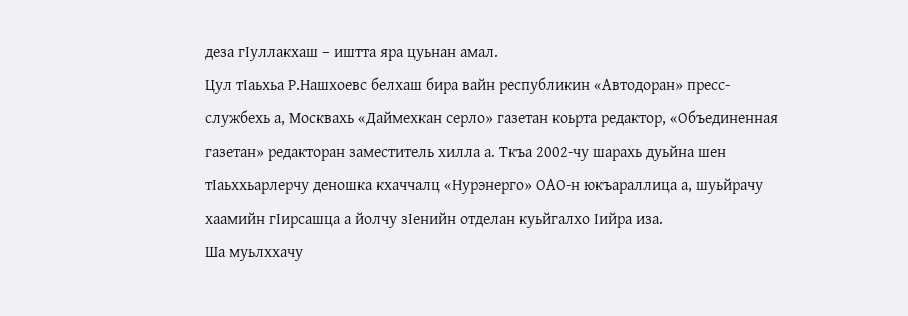деза гIуллакхаш – иштта яра цуьнан амал.
Цул тIаьхьа Р.Нашхоевс белхаш бира вайн республикин «Автодоран» пресс-службехь а, Москвахь «Даймехкан серло» газетан коьрта редактор, «Объединенная газетан» редакторан заместитель хилла а. Ткъа 2002-чу шарахь дуьйна шен тIаьххьарлерчу деношка кхаччалц «Нурэнерго» ОАО-н юкъараллица а, шуьйрачу хаамийн гIирсашца а йолчу зIенийн отделан куьйгалхо Iийра иза.
Ша муьлххачу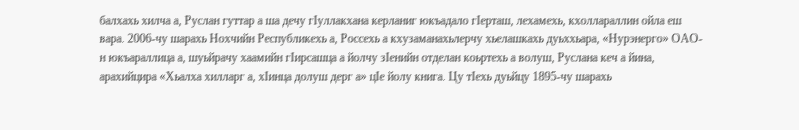балхахь хилча а, Руслан гуттар а ша дечу гIуллакхана керланиг юкъадало гIерташ, лехамехь, кхоллараллин ойла еш вара. 2006-чу шарахь Нохчийн Республикехь а, Россехь а кхузаманахьлерчу хьелашкахь дуьххьара, «Нурэнерго» ОАО-н юкъараллица а, шуьйрачу хаамийн гIирсашца а йолчу зIенийн отделан коьртехь а волуш, Руслана кеч а йина, арахийцира «Хьалха хилларг а, хIинца долуш дерг а» цIе йолу книга. Цу тIехь дуьйцу 1895-чу шарахь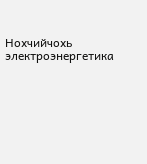Нохчийчохь электроэнергетика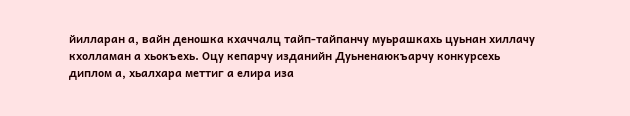йилларан а, вайн деношка кхаччалц тайп-тайпанчу муьрашкахь цуьнан хиллачу кхолламан а хьокъехь. Оцу кепарчу изданийн Дуьненаюкъарчу конкурсехь диплом а, хьалхара меттиг а елира иза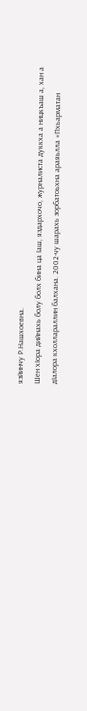язйинчу Р.Нашхоевна.
Шен хIора дийнахь болу болх бина ца Iаш, яздархочо, журналиста дуккха а ницкъаш а, хан а дIалора кхоллараллин балхана. 2002-чу шарахь зорбатоьхна араяьлла «Пхьарматан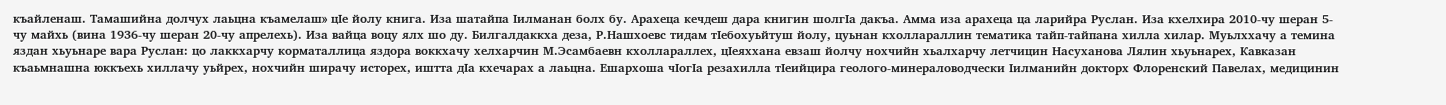къайленаш. Тамашийна долчух лаьцна къамелаш» цIе йолу книга. Иза шатайпа Iилманан болх бу. Арахеца кечдеш дара книгин шолгIа дакъа. Амма иза арахеца ца ларийра Руслан. Иза кхелхира 2010-чу шеран 5-чу майхь (вина 1936-чу шеран 20-чу апрелехь). Иза вайца воцу ялх шо ду. Билгалдаккха деза, Р.Нашхоевс тидам тIебохуьйтуш йолу, цуьнан кхоллараллин тематика тайп-тайпана хилла хилар. Муьлххачу а темина яздан хьуьнаре вара Руслан: цо лаккхарчу корматаллица яздора воккхачу хелхарчин М.Эсамбаевн кхоллараллех, цIеяххана евзаш йолчу нохчийн хьалхарчу летчицин Насуханова Лялин хьуьнарех, Кавказан къаьмнашна юккъехь хиллачу уьйрех, нохчийн ширачу исторех, иштта дIа кхечарах а лаьцна. Ешархоша чIогIа резахилла тIеийцира геолого-минераловодчески Iилманийн докторх Флоренский Павелах, медицинин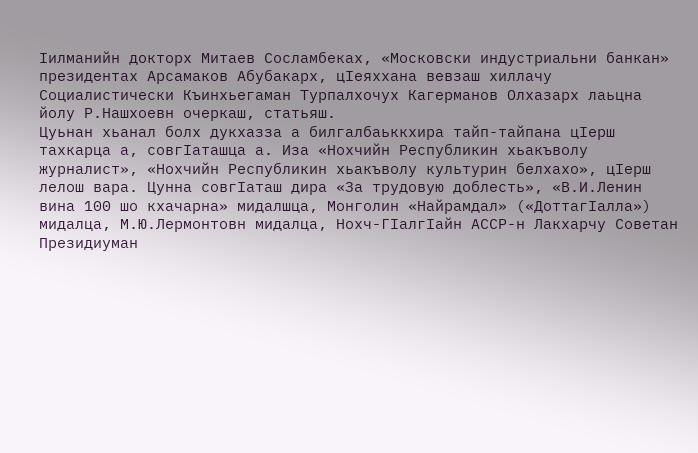Iилманийн докторх Митаев Сосламбеках, «Московски индустриальни банкан» президентах Арсамаков Абубакарх, цIеяххана вевзаш хиллачу Социалистически Къинхьегаман Турпалхочух Кагерманов Олхазарх лаьцна йолу Р.Нашхоевн очеркаш, статьяш.
Цуьнан хьанал болх дукхазза а билгалбаьккхира тайп-тайпана цIерш тахкарца а, совгIаташца а. Иза «Нохчийн Республикин хьакъволу журналист», «Нохчийн Республикин хьакъволу культурин белхахо», цIерш лелош вара. Цунна совгIаташ дира «За трудовую доблесть», «В.И.Ленин вина 100 шо кхачарна» мидалшца, Монголин «Найрамдал» («ДоттагIалла») мидалца, М.Ю.Лермонтовн мидалца, Нохч-ГIалгIайн АССР-н Лакхарчу Советан Президиуман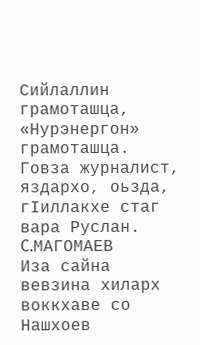Сийлаллин грамоташца, «Нурэнергон» грамоташца.
Говза журналист, яздархо, оьзда, гIиллакхе стаг вара Руслан.
C.МАГОМАЕВ
Иза сайна вевзина хиларх воккхаве со
Нашхоев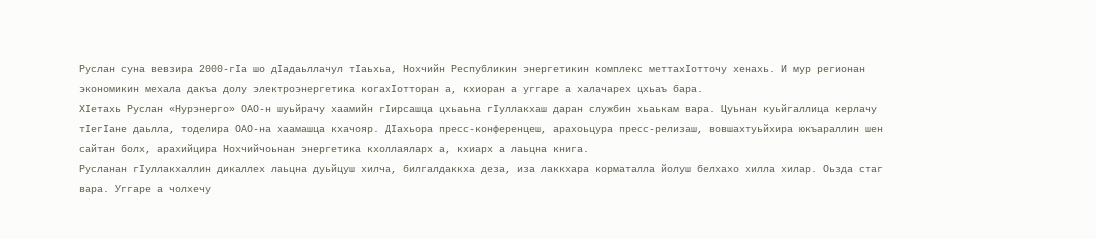Руслан суна вевзира 2000-гIа шо дIадаьллачул тIаьхьа, Нохчийн Республикин энергетикин комплекс меттахIотточу хенахь. И мур регионан экономикин мехала дакъа долу электроэнергетика когахIотторан а, кхиоран а уггаре а халачарех цхьаъ бара.
ХIетахь Руслан «Нурэнерго» ОАО-н шуьйрачу хаамийн гIирсашца цхьаьна гIуллакхаш даран службин хьаькам вара. Цуьнан куьйгаллица керлачу тIегIане даьлла, тоделира ОАО-на хаамашца кхачояр. ДIахьора пресс-конференцеш, арахоьцура пресс-релизаш, вовшахтуьйхира юкъараллин шен сайтан болх, арахийцира Нохчийчоьнан энергетика кхоллаяларх а, кхиарх а лаьцна книга.
Русланан гIуллакхаллин дикаллех лаьцна дуьйцуш хилча, билгалдаккха деза, иза лаккхара корматалла йолуш белхахо хилла хилар. Оьзда стаг вара. Уггаре а чолхечу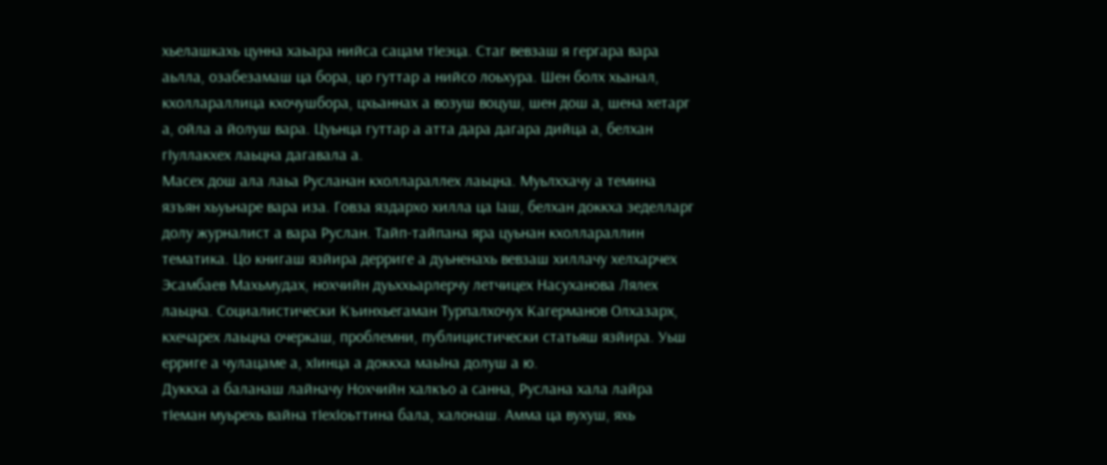хьелашкахь цунна хаьара нийса сацам тIеэца. Стаг вевзаш я гергара вара аьлла, озабезамаш ца бора, цо гуттар а нийсо лоьхура. Шен болх хьанал, кхоллараллица кхочушбора, цхьаннах а возуш воцуш, шен дош а, шена хетарг а, ойла а йолуш вара. Цуьнца гуттар а атта дара дагара дийца а, белхан гIуллакхех лаьцна дагавала а.
Масех дош ала лаьа Русланан кхоллараллех лаьцна. Муьлххачу а темина язъян хьуьнаре вара иза. Говза яздархо хилла ца Iаш, белхан доккха зеделларг долу журналист а вара Руслан. Тайп-тайпана яра цуьнан кхоллараллин тематика. Цо книгаш язйира дерриге а дуьненахь вевзаш хиллачу хелхарчех Эсамбаев Махьмудах, нохчийн дуьххьарлерчу летчицех Насуханова Лялех лаьцна. Социалистически Къинхьегаман Турпалхочух Кагерманов Олхазарх, кхечарех лаьцна очеркаш, проблемни, публицистически статьяш язйира. Уьш ерриге а чулацаме а, хIинца а доккха маьIна долуш а ю.
Дуккха а баланаш лайначу Нохчийн халкъо а санна, Руслана хала лайра тIеман муьрехь вайна тIехIоьттина бала, халонаш. Амма ца вухуш, яхь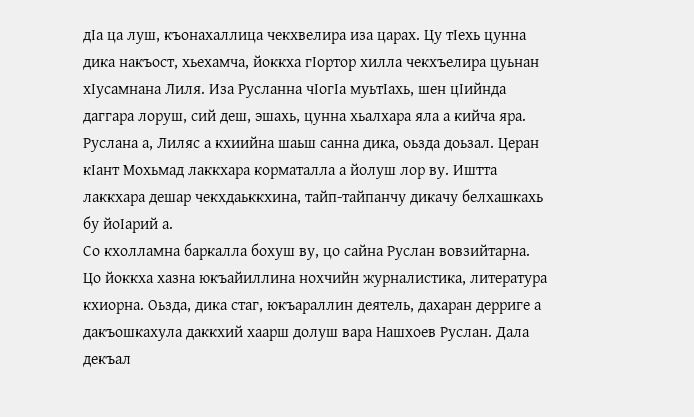дIа ца луш, къонахаллица чекхвелира иза царах. Цу тIехь цунна дика накъост, хьехамча, йоккха гIортор хилла чекхъелира цуьнан хIусамнана Лиля. Иза Русланна чIогIа муьтIахь, шен цIийнда даггара лоруш, сий деш, эшахь, цунна хьалхара яла а кийча яра.
Руслана а, Лиляс а кхиийна шаьш санна дика, оьзда доьзал. Церан кIант Мохьмад лаккхара корматалла а йолуш лор ву. Иштта лаккхара дешар чекхдаьккхина, тайп-тайпанчу дикачу белхашкахь бу йоIарий а.
Со кхолламна баркалла бохуш ву, цо сайна Руслан вовзийтарна. Цо йоккха хазна юкъайиллина нохчийн журналистика, литература кхиорна. Оьзда, дика стаг, юкъараллин деятель, дахаран дерриге а дакъошкахула даккхий хаарш долуш вара Нашхоев Руслан. Дала декъал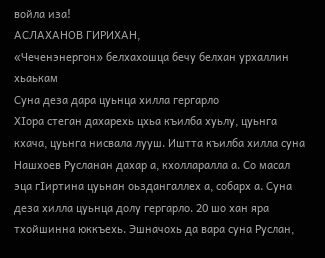войла иза!
АСЛАХАНОВ ГИРИХАН,
«Чеченэнергон» белхахошца бечу белхан урхаллин хьаькам
Суна деза дара цуьнца хилла гергарло
ХIора стеган дахарехь цхьа къилба хуьлу, цуьнга кхача, цуьнга нисвала лууш. Иштта къилба хилла суна Нашхоев Русланан дахар а, кхолларалла а. Со масал эца гIиртина цуьнан оьздангаллех а, собарх а. Суна деза хилла цуьнца долу гергарло. 20 шо хан яра тхойшинна юккъехь. Эшначохь да вара суна Руслан,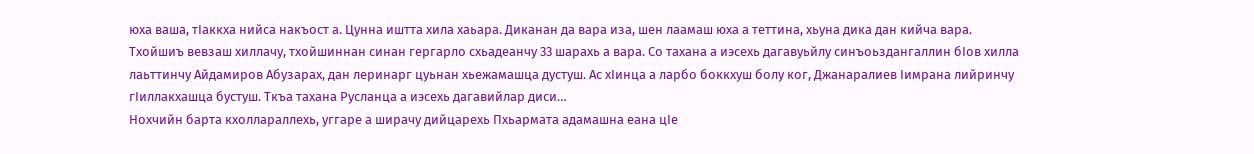юха ваша, тIаккха нийса накъост а. Цунна иштта хила хаьара. Диканан да вара иза, шен лаамаш юха а теттина, хьуна дика дан кийча вара. Тхойшиъ вевзаш хиллачу, тхойшиннан синан гергарло схьадеанчу 33 шарахь а вара. Со тахана а иэсехь дагавуьйлу синъоьздангаллин бIов хилла лаьттинчу Айдамиров Абузарах, дан леринарг цуьнан хьежамашца дустуш. Ас хIинца а ларбо боккхуш болу ког, Джанаралиев Iимрана лийринчу гIиллакхашца бустуш. Ткъа тахана Русланца а иэсехь дагавийлар диси…
Нохчийн барта кхоллараллехь, уггаре а ширачу дийцарехь Пхьармата адамашна еана цIе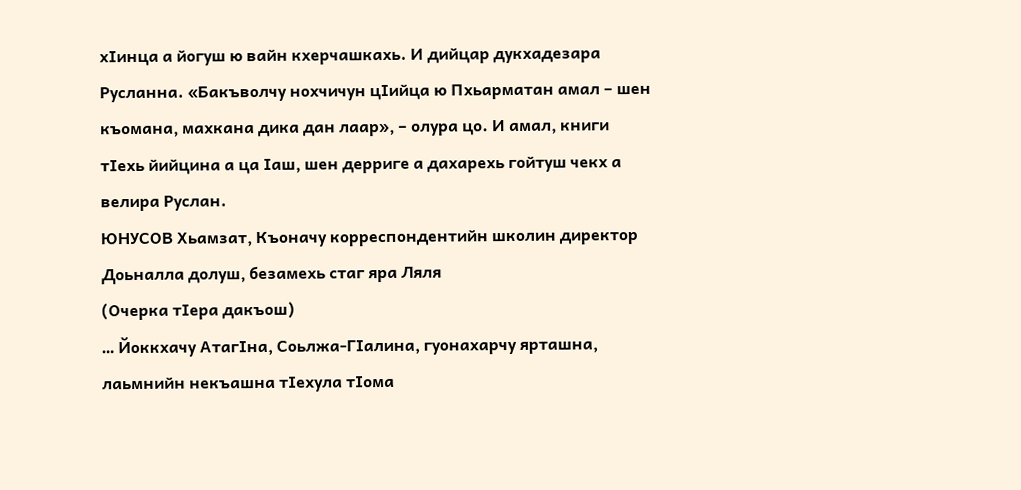хIинца а йогуш ю вайн кхерчашкахь. И дийцар дукхадезара Русланна. «Бакъволчу нохчичун цIийца ю Пхьарматан амал – шен къомана, махкана дика дан лаар», – олура цо. И амал, книги тIехь йийцина а ца Iаш, шен дерриге а дахарехь гойтуш чекх а велира Руслан.
ЮНУСОВ Хьамзат, Къоначу корреспондентийн школин директор
Доьналла долуш, безамехь стаг яра Ляля
(Очерка тIера дакъош)
… Йоккхачу АтагIна, Соьлжа-ГIалина, гуонахарчу ярташна, лаьмнийн некъашна тIехула тIома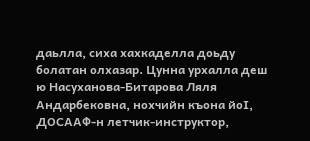даьлла, сиха хахкаделла доьду болатан олхазар. Цунна урхалла деш ю Насуханова-Битарова Ляля Андарбековна, нохчийн къона йоI, ДОСААФ-н летчик-инструктор,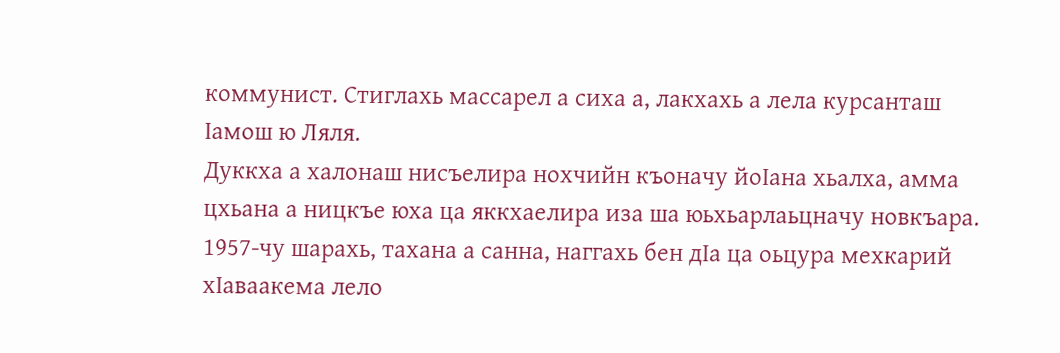коммунист. Стиглахь массарел а сиха а, лакхахь а лела курсанташ Iамош ю Ляля.
Дуккха а халонаш нисъелира нохчийн къоначу йоIана хьалха, амма цхьана а ницкъе юха ца яккхаелира иза ша юьхьарлаьцначу новкъара. 1957-чу шарахь, тахана а санна, наггахь бен дIа ца оьцура мехкарий хIаваакема лело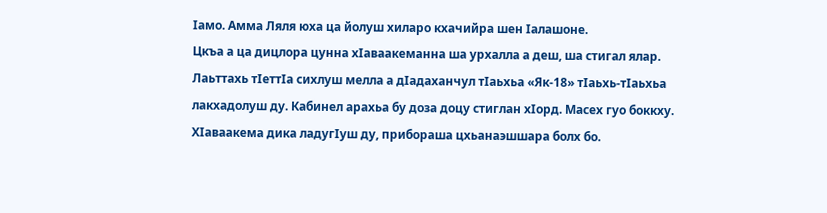Iамо. Амма Ляля юха ца йолуш хиларо кхачийра шен Iалашоне.
Цкъа а ца дицлора цунна хIаваакеманна ша урхалла а деш, ша стигал ялар. Лаьттахь тIеттIа сихлуш мелла а дIадаханчул тIаьхьа «Як-18» тIаьхь-тIаьхьа лакхадолуш ду. Кабинел арахьа бу доза доцу стиглан хIорд. Масех гуо боккху. ХIаваакема дика ладугIуш ду, прибораша цхьанаэшшара болх бо.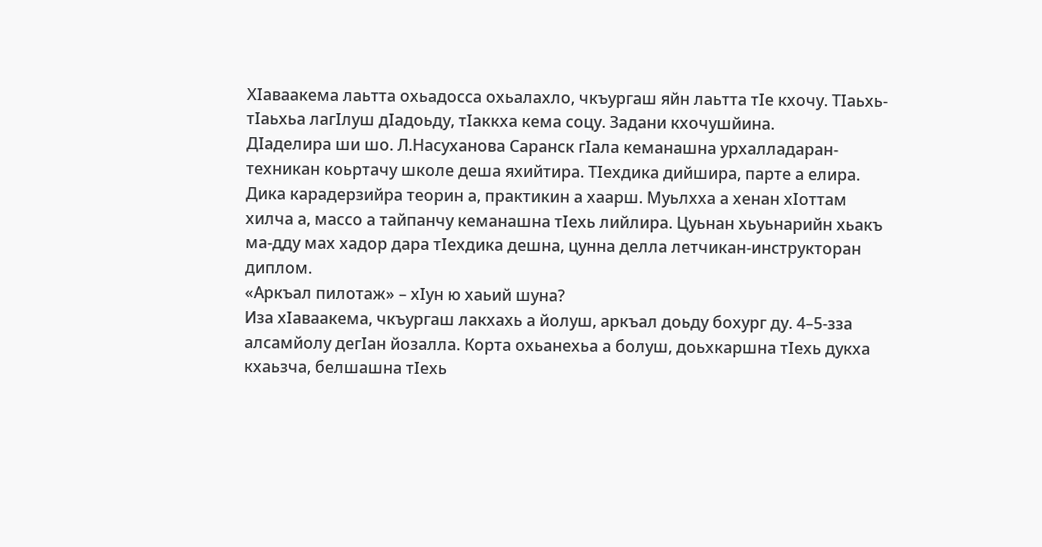ХIаваакема лаьтта охьадосса охьалахло, чкъургаш яйн лаьтта тIе кхочу. ТIаьхь-тIаьхьа лагIлуш дIадоьду, тIаккха кема соцу. Задани кхочушйина.
ДIаделира ши шо. Л.Насуханова Саранск гIала кеманашна урхалладаран-техникан коьртачу школе деша яхийтира. ТIехдика дийшира, парте а елира. Дика карадерзийра теорин а, практикин а хаарш. Муьлхха а хенан хIоттам хилча а, массо а тайпанчу кеманашна тIехь лийлира. Цуьнан хьуьнарийн хьакъ ма-дду мах хадор дара тIехдика дешна, цунна делла летчикан-инструкторан диплом.
«Аркъал пилотаж» – хIун ю хаьий шуна?
Иза хIаваакема, чкъургаш лакхахь а йолуш, аркъал доьду бохург ду. 4–5-зза алсамйолу дегIан йозалла. Корта охьанехьа а болуш, доьхкаршна тIехь дукха кхаьзча, белшашна тIехь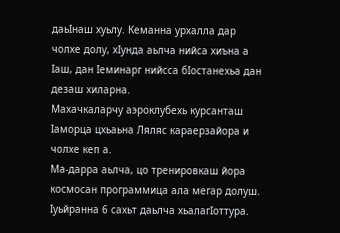даьIнаш хуьлу. Кеманна урхалла дар чолхе долу, хIунда аьлча нийса хиъна а Iаш, дан Iеминарг нийсса бIостанехьа дан дезаш хиларна.
Махачкаларчу аэроклубехь курсанташ Iаморца цхьаьна Ляляс караерзайора и чолхе кеп а.
Ма-дарра аьлча, цо тренировкаш йора космосан программица ала мегар долуш. Iуьйранна 6 сахьт даьлча хьалагIоттура.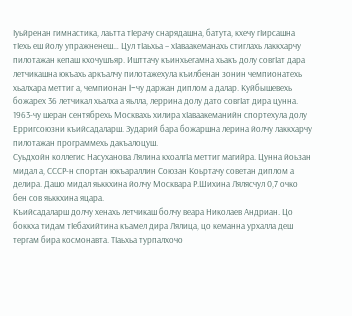Iуьйренан гимнастика, лаьтта тIерачу снарядашна, батута, кхечу гIирсашна тIехь еш йолу упражненеш… Цул тIаьхьа – хIаваакеманахь стиглахь лаккхарчу пилотажан кепаш кхочушъяр. Ишттачу къинхьегамна хьакъ долу совгIат дара летчикашна юкъахь аркъалчу пилотажехула къилбенан зонин чемпионатехь хьалхара меттиг а, чемпионан I-чу даржан диплом а далар. Куйбышевехь божарех 36 летчикал хьалха а яьлла, леррина долу дато совгIат дира цунна.
1963-чу шеран сентябрехь Москвахь хилира хIаваакеманийн спортехула долу Ерригсоюзни къийсадаларш. Зударий бара божаршна лерина йолчу лаккхарчу пилотажан программехь дакъалоцуш.
Суьдхойн коллегис Насуханова Лялина кхоалгIа меттиг магийра. Цунна йоьзан мидал а, СССР-н спортан юкъараллин Союзан Коьртачу советан диплом а делира. Дашо мидал яьккхина йолчу Москвара Р.Шихина Лялясчул 0,7 очко бен сов яьккхина яцара.
Къийсадаларш долчу хенахь летчикаш болчу веара Николаев Андриан. Цо боккха тидам тIебахийтина къамел дира Лялица, цо кеманна урхалла деш тергам бира космонавта. ТIаьхьа турпалхочо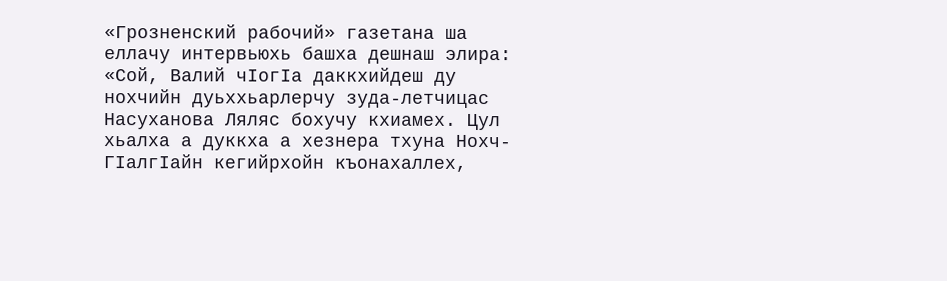«Грозненский рабочий» газетана ша еллачу интервьюхь башха дешнаш элира: «Сой, Валий чIогIа даккхийдеш ду нохчийн дуьххьарлерчу зуда-летчицас Насуханова Ляляс бохучу кхиамех. Цул хьалха а дуккха а хезнера тхуна Нохч-ГIалгIайн кегийрхойн къонахаллех,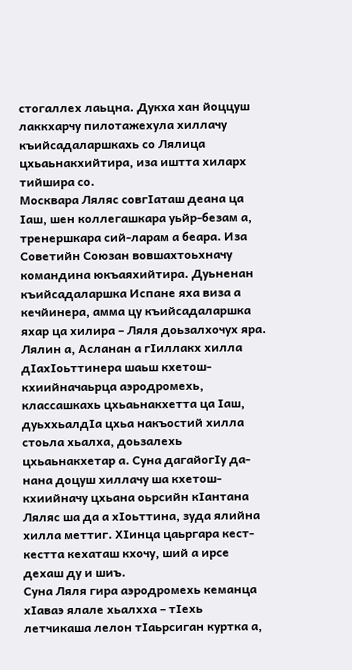стогаллех лаьцна. Дукха хан йоццуш лаккхарчу пилотажехула хиллачу къийсадаларшкахь со Лялица цхьаьнакхийтира, иза иштта хиларх тийшира со.
Москвара Ляляс совгIаташ деана ца Iаш, шен коллегашкара уьйр-безам а, тренершкара сий-ларам а беара. Иза Советийн Союзан вовшахтоьхначу командина юкъаяхийтира. Дуьненан къийсадаларшка Испане яха виза а кечйинера, амма цу къийсадаларшка яхар ца хилира – Ляля доьзалхочух яра.
Лялин а, Асланан а гIиллакх хилла дIахIоьттинера шаьш кхетош-кхиийначаьрца аэродромехь, классашкахь цхьаьнакхетта ца Iаш, дуьххьалдIа цхьа накъостий хилла стоьла хьалха, доьзалехь цхьаьнакхетар а. Суна дагайогIу да-нана доцуш хиллачу ша кхетош-кхиийначу цхьана оьрсийн кIантана Ляляс ша да а хIоьттина, зуда ялийна хилла меттиг. ХIинца цаьргара кест-кестта кехаташ кхочу, ший а ирсе дехаш ду и шиъ.
Суна Ляля гира аэродромехь кеманца хIаваэ ялале хьалхха – тIехь летчикаша лелон тIаьрсиган куртка а,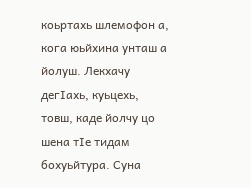коьртахь шлемофон а, кога юьйхина унташ а йолуш. Лекхачу дегIахь, куьцехь, товш, каде йолчу цо шена тIе тидам бохуьйтура. Суна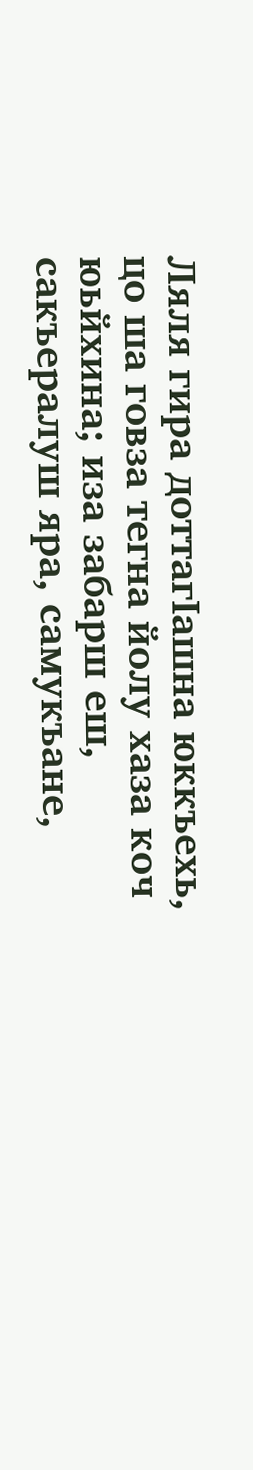Ляля гира доттагIашна юккъехь, цо ша говза тегна йолу хаза коч юьйхина; иза забарш еш, сакъералуш яра, самукъане,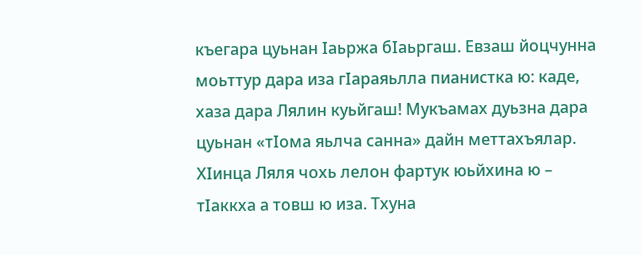къегара цуьнан Iаьржа бIаьргаш. Евзаш йоцчунна моьттур дара иза гIараяьлла пианистка ю: каде, хаза дара Лялин куьйгаш! Мукъамах дуьзна дара цуьнан «тIома яьлча санна» дайн меттахъялар. ХIинца Ляля чохь лелон фартук юьйхина ю – тIаккха а товш ю иза. Тхуна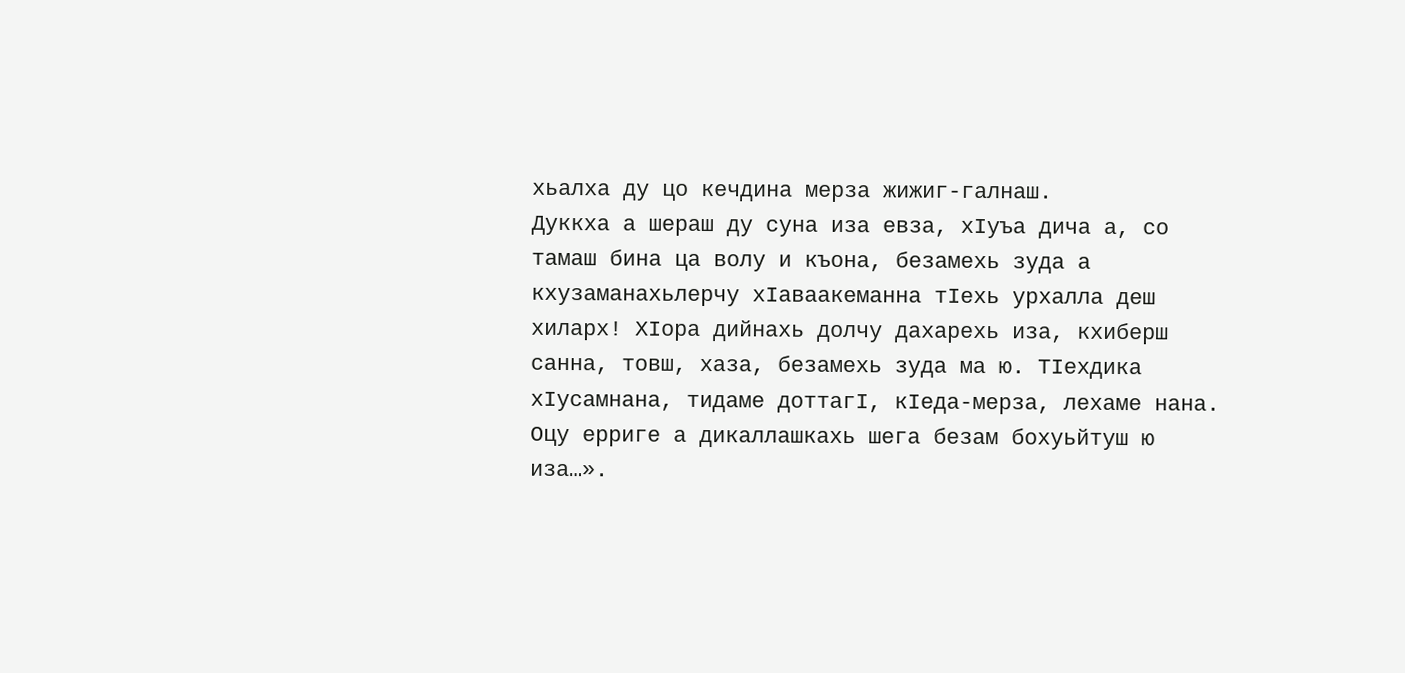хьалха ду цо кечдина мерза жижиг-галнаш.
Дуккха а шераш ду суна иза евза, хIуъа дича а, со тамаш бина ца волу и къона, безамехь зуда а кхузаманахьлерчу хIаваакеманна тIехь урхалла деш хиларх! ХIора дийнахь долчу дахарехь иза, кхиберш санна, товш, хаза, безамехь зуда ма ю. ТIехдика хIусамнана, тидаме доттагI, кIеда-мерза, лехаме нана. Оцу ерриге а дикаллашкахь шега безам бохуьйтуш ю иза…».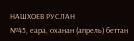НАШХОЕВ РУСЛАН
№45, еара, оханан (апрель) беттан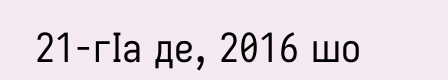21-гIа де, 2016 шо